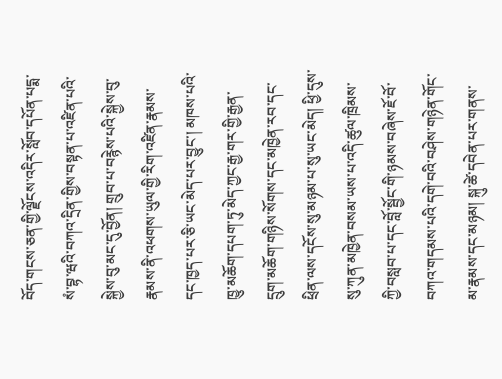བོད་གངས་ཅན་གྱི་ལྗོངས་འདིར་སློབ་དཔོན་པདྨ་སཾ་བྷ་ཝའི་བཀའ་དྲིན་གྱིས་བསྟན་པ་འཛིན་པའི་སྐྱེས་བུ་མང་དུ་བྱོན། གྲུབ་པ་བརྙེས་པའི་སྐྱེས་བུ་རྣམས་ནི་འཕགས་ཡུལ་གྱི་རིག་འཛིན་རྣམས་དང་ཁྱད་པར་ཅི་ཡང་མེད་པར་བྱུང་། མཁས་པའི་ཁྱུ་མཆོག་དཔག་ཏུ་མེད་ཀྱང་རྒྱ་གར་གྱི་རྒྱན་དྲུག་མཆོག་གཉིས་སོགས་དང་མཁྱེན་རབ་དང་ཕྲིན་ལས་དངོས་སུ་མཉམ་པ་སུ་ཡང་མེད། ཕྱི་དུས་སུ་ཀུན་མཁྱེན་བསམ་ཡས་པ་འདི་ཚུལ་ཁྲིམས་ཀྱི་བསླབ་པ་དང་བློ་སྦྱོང་གི་ཉམས་བཞེས་ཇོ་བོ་བཀའ་གདམས་པའི་དགེ་བའི་བཤེས་གཉེན་གོང་མ་རྣམས་དང་མཉམ། སྐུ་ཚེ་དབེན་པར་གནས་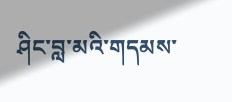ཤིང་བླ་མའི་གདམས་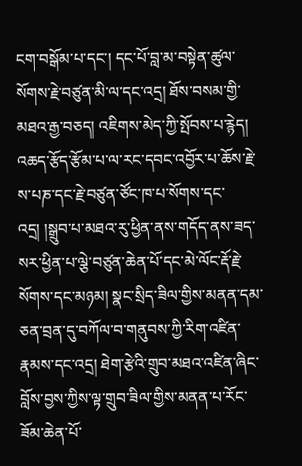ངག་བསྒོམ་པ་དང་། དང་པོ་བླ་མ་བསྟེན་ཚུལ་སོགས་རྗེ་བཙུན་མི་ལ་དང་འདྲ། ཐོས་བསམ་གྱི་མཐའ་རྒྱ་བཅད། འཇིགས་མེད་ཀྱི་སྤོབས་པ་རྙེད། འཆད་རྩོད་རྩོམ་པ་ལ་རང་དབང་འབྱོར་པ་ཆོས་རྗེ་ས་པཎ་དང་རྗེ་བཙུན་ཙོང་ཁ་པ་སོགས་དང་འདྲ། །སྒྲུབ་པ་མཐའ་རུ་ཕྱིན་ནས་གདོད་ནས་ཟད་སར་ཕྱིན་པ་ལྕེ་བཙུན་ཆེན་པོ་དང་མེ་ལོང་རྡོ་རྗེ་སོགས་དང་མཉམ། སྣང་སྲིད་ཟིལ་གྱིས་མནན་དམ་ཅན་བྲན་དུ་བཀོལ་བ་གནུབས་ཀྱི་རིག་འཛིན་རྣམས་དང་འདྲ། ཐེག་རྩེའི་གྲུབ་མཐའ་འཛིན་ཞིང་བློས་བྱས་ཀྱིས་ལྟ་གྲུབ་ཟིལ་གྱིས་མནན་པ་རོང་ཟོམ་ཆེན་པོ་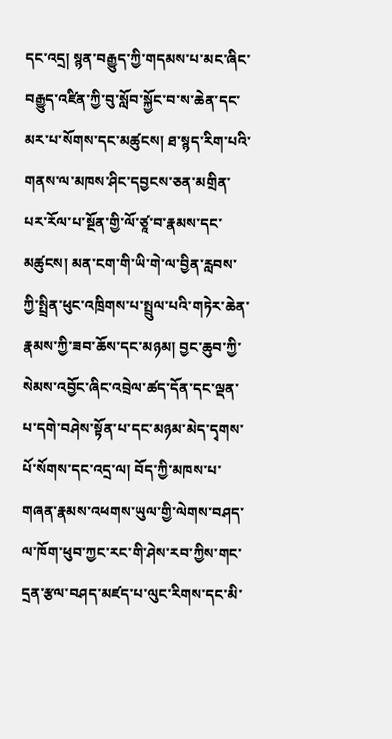དང་འདྲ། སྙན་བརྒྱུད་ཀྱི་གདམས་པ་མང་ཞིང་བརྒྱུད་འཛིན་ཀྱི་བུ་སློབ་སྐྱོང་བ་ས་ཆེན་དང་མར་པ་སོགས་དང་མཚུངས། ཐ་སྙད་རིག་པའི་གནས་ལ་མཁས་ཤིང་དབྱངས་ཅན་མགྲིན་པར་རོལ་པ་སྔོན་གྱི་ལོ་ཙཱ་བ་རྣམས་དང་མཚུངས། མན་ངག་གི་ཡི་གེ་ལ་བྱིན་རླབས་ཀྱི་སྤྲིན་ཕུང་འཁྲིགས་པ་སྤྲུལ་པའི་གཏེར་ཆེན་རྣམས་ཀྱི་ཟབ་ཆོས་དང་མཉམ། བྱང་ཆུབ་ཀྱི་སེམས་འབྱོང་ཞིང་འབྲེལ་ཚད་དོན་དང་ལྡན་པ་དགེ་བཤེས་སྟོན་པ་དང་མཉམ་མེད་དྭགས་པོ་སོགས་དང་འདྲ་ལ། བོད་ཀྱི་མཁས་པ་གཞན་རྣམས་འཕགས་ཡུལ་གྱི་ལེགས་བཤད་ལ་ཁོག་ཕུབ་ཀྱང་རང་གི་ཤེས་རབ་ཀྱིས་གང་དྲན་རྩལ་བཤད་མཛད་པ་ལུང་རིགས་དང་མི་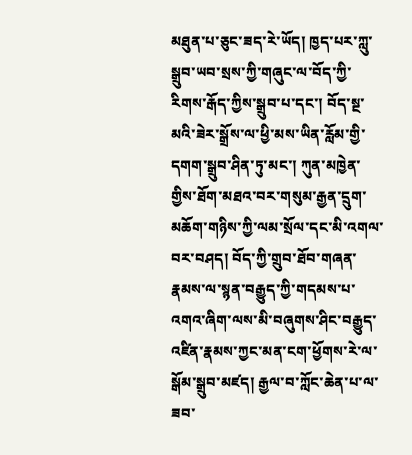མཐུན་པ་ཅུང་ཟད་རེ་ཡོད། ཁྱད་པར་ཀླུ་སྒྲུབ་ཡབ་སྲས་ཀྱི་གཞུང་ལ་བོད་ཀྱི་རིགས་རྒོད་ཀྱིས་སྒྲུབ་པ་དང་། བོད་སྔ་མའི་ཟེར་སྒྲོས་ལ་ཕྱི་མས་ཡིན་རློམ་གྱི་དགག་སྒྲུབ་ཤིན་ཏུ་མང་། ཀུན་མཁྱེན་གྱིས་ཐོག་མཐའ་བར་གསུམ་རྒྱན་དྲུག་མཆོག་གཉིས་ཀྱི་ལམ་སྲོལ་དང་མི་འགལ་བར་བཤད། བོད་ཀྱི་གྲུབ་ཐོབ་གཞན་རྣམས་ལ་སྙན་བརྒྱུད་ཀྱི་གདམས་པ་འགའ་ཞིག་ལས་མི་བཞུགས་ཤིང་བརྒྱུད་འཛིན་རྣམས་ཀྱང་མན་ངག་ཕྱོགས་རེ་ལ་སྒོམ་སྒྲུབ་མཛད། རྒྱལ་བ་ཀློང་ཆེན་པ་ལ་ཟབ་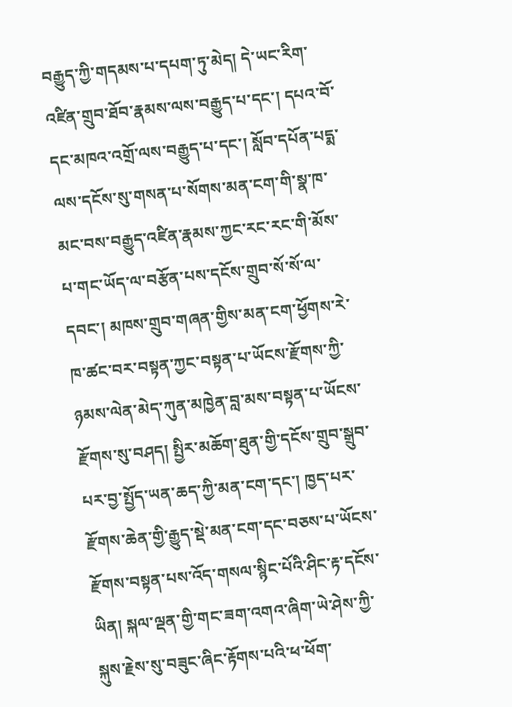བརྒྱུད་ཀྱི་གདམས་པ་དཔག་ཏུ་མེད། དེ་ཡང་རིག་འཛིན་གྲུབ་ཐོབ་རྣམས་ལས་བརྒྱུད་པ་དང་། དཔའ་བོ་དང་མཁའ་འགྲོ་ལས་བརྒྱུད་པ་དང་། སློབ་དཔོན་པདྨ་ལས་དངོས་སུ་གསན་པ་སོགས་མན་ངག་གི་སྣ་ཁ་མང་བས་བརྒྱུད་འཛིན་རྣམས་ཀྱང་རང་རང་གི་མོས་པ་གང་ཡོད་ལ་བརྩོན་པས་དངོས་གྲུབ་སོ་སོ་ལ་དབང་། མཁས་གྲུབ་གཞན་གྱིས་མན་ངག་ཕྱོགས་རེ་ཁ་ཚང་བར་བསྟན་ཀྱང་བསྟན་པ་ཡོངས་རྫོགས་ཀྱི་ཉམས་ལེན་མེད་ཀུན་མཁྱེན་བླ་མས་བསྟན་པ་ཡོངས་རྫོགས་སུ་བཤད། སྤྱིར་མཆོག་ཐུན་གྱི་དངོས་གྲུབ་སྒྲུབ་པར་བྱ་སྤྱོད་ཡན་ཆད་ཀྱི་མན་ངག་དང་། ཁྱད་པར་རྫོགས་ཆེན་གྱི་རྒྱུད་སྡེ་མན་ངག་དང་བཅས་པ་ཡོངས་རྫོགས་བསྟན་པས་འོད་གསལ་སྙིང་པོའི་ཤིང་རྟ་དངོས་ཡིན། སྐལ་ལྡན་གྱི་གང་ཟག་འགའ་ཞིག་ཡེ་ཤེས་ཀྱི་སྐུས་རྗེས་སུ་བཟུང་ཞིང་རྟོགས་པའི་ཕ་ཕོག་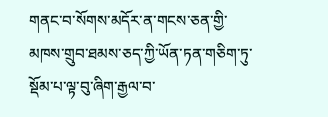གནང་བ་སོགས་མདོར་ན་གངས་ཅན་གྱི་མཁས་གྲུབ་ཐམས་ཅད་ཀྱི་ཡོན་ཏན་གཅིག་ཏུ་སྡོམ་པ་ལྟ་བུ་ཞིག་རྒྱལ་བ་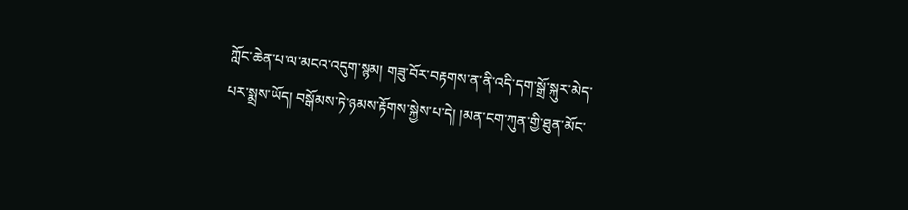ཀློང་ཆེན་པ་ལ་མངའ་འདུག་སྙམ། གཟུ་བོར་བརྟགས་ན་ནི་འདི་དག་སྒྲོ་སྐུར་མེད་པར་སྨྲས་ཡོད། བསྒོམས་ཏེ་ཉམས་རྟོགས་སྐྱེས་པ་དེ། །མན་ངག་ཀུན་གྱི་ཐུན་མོང་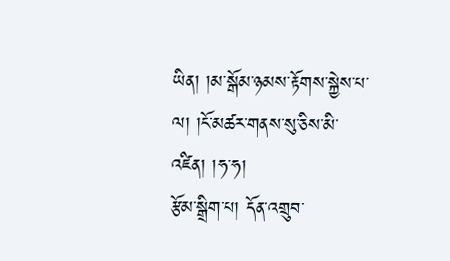ཡིན། །མ་སྒོམ་ཉམས་རྟོགས་སྐྱེས་པ་ལ། །ངོ་མཚར་གནས་སུ་ཅིས་མི་འཛིན། །ཧ་ཧ།
རྩོམ་སྒྲིག་པ། དོན་འགྲུབ་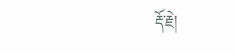རྡོ་རྗེ།